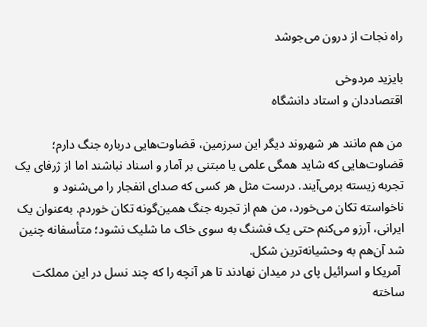راه نجات از درون می‌جوشد

بایزید مردوخی
اقتصاددان و استاد دانشگاه

من هم مانند هر شهروند دیگر این سرزمین، قضاوت‌هایی درباره جنگ دارم؛ قضاوت‌هایی که شاید همگی علمی یا مبتنی بر آمار و اسناد نباشند اما از ژرفای یک تجربه زیسته برمی‌آیند. درست مثل هر کسی که صدای انفجار را می‌شنود و ناخواسته تکان می‌خورد، من هم از تجربه جنگ همین‌گونه تکان خوردم. به‌عنوان یک ایرانی، آرزو می‌کنم حتی یک فشنگ به سوی خاک ما شلیک نشود؛ متأسفانه چنین شد آن‌هم به وحشیانه‌ترین شکل.
 آمریکا و اسرائیل پای در میدان نهادند تا هر آنچه را که چند نسل در این مملکت ساخته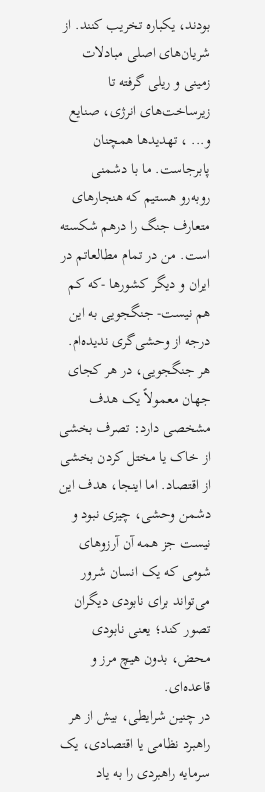بودند، یکباره تخریب کنند. از شریان‌های اصلی مبادلات زمینی و ریلی گرفته تا زیرساخت‌های انرژی، صنایع و... ، تهدیدها همچنان پابرجاست. ما با دشمنی روبه‌رو هستیم که هنجارهای متعارف جنگ را درهم شکسته است. من در تمام مطالعاتم در ایران و دیگر کشورها -که کم هم نیست- جنگجویی به این درجه از وحشی‌گری ندیده‌ام. هر جنگجویی، در هر کجای جهان معمولاً یک هدف مشخصی دارد: تصرف بخشی از خاک یا مختل کردن بخشی از اقتصاد. اما اینجا، هدف این دشمن وحشی، چیزی نبود و نیست جز همه آن آرزوهای شومی که یک انسان شرور می‌تواند برای نابودی دیگران تصور کند؛ یعنی نابودی محض، بدون هیچ مرز و قاعده‌ای.
در چنین شرایطی، بیش از هر راهبرد نظامی یا اقتصادی، یک سرمایه راهبردی را به یاد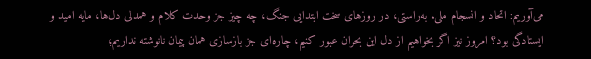می‌آوریم: اتحاد و انسجام ملی. به‌راستی، در روزهای سخت ابتدایی جنگ، چه چیز جز وحدت کلام و همدلی دل‌ها، مایه امید و ایستادگی بود؟ امروز نیز اگر بخواهیم از دل این بحران عبور کنیم، چاره‌ای جز بازسازی همان پیمان نانوشته نداریم؛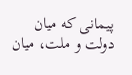پیمانی که میان دولت و ملت، میان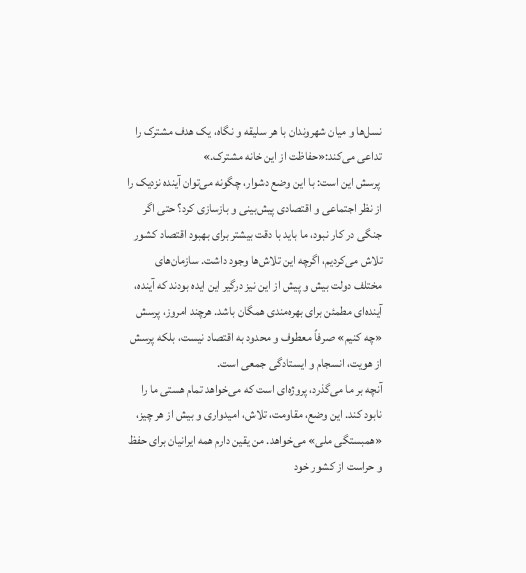نسل‌ها و میان شهروندان با هر سلیقه و نگاه، یک هدف مشترک را تداعی می‌کند:«حفاظت از این خانه مشترک.»
 پرسش این است: با این وضع دشوار، چگونه می‌توان آینده نزدیک را از نظر اجتماعی و اقتصادی پیش‌بینی و بازسازی کرد؟ حتی اگر جنگی در کار نبود، ما باید با دقت بیشتر برای بهبود اقتصاد کشور تلاش می‌کردیم، اگرچه این تلاش‌ها وجود داشت. سازمان‌های مختلف دولت بیش و پیش از این نیز درگیر این ایده بودند که آینده، آینده‌ای مطمئن برای بهره‌مندی همگان باشد. هرچند امروز، پرسش «چه کنیم» صرفاً معطوف و محدود به اقتصاد نیست، بلکه پرسش از هویت، انسجام و ایستادگی جمعی است.
آنچه بر ما می‌گذرد، پروژه‌ای است که می‌خواهد تمام هستی ما را نابود کند. این وضع، مقاومت، تلاش، امیدواری و بیش از هر چیز، «همبستگی ملی» می‌خواهد. من یقین دارم همه ایرانیان برای حفظ و حراست از کشور خود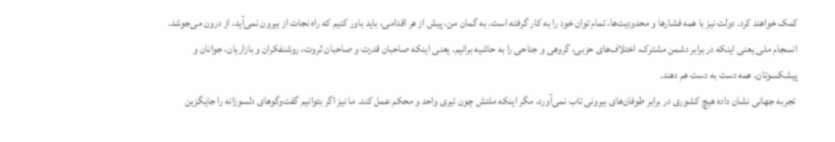کمک خواهند کرد. دولت نیز با همه فشارها و محدودیت‌ها، تمام توان خود را به کار گرفته است. به گمان من، پیش از هر اقدامی، باید باور کنیم که راه نجات از بیرون نمی‌آید، از درون می‌جوشد. انسجام ملی یعنی اینکه در برابر دشمن مشترک، اختلاف‌های حزبی، گروهی و جناحی را به حاشیه برانیم. یعنی اینکه صاحبان قدرت و صاحبان ثروت، روشنفکران و بازاریان، جوانان و پیشکسوتان، همه دست‌ به دست هم دهند.
 تجربه جهانی نشان داده هیچ کشوری در برابر طوفان‌های بیرونی تاب نمی‌آورد، مگر اینکه ملتش چون تیری واحد و محکم عمل کند. ما نیز اگر بتوانیم گفت‌وگوهای دلسوزانه را جایگزین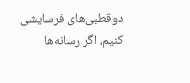دوقطبی‌های فرسایشی کنیم، اگر رسانه‌ها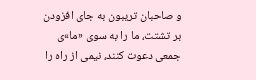و صاحبان تریبون به جای افزودن بر تشتت، ما را به سوی «ما»ی جمعی دعوت کنند، نیمی از راه را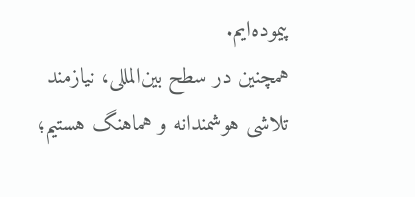پیموده‌ایم.
همچنین در سطح بین‌المللی، نیازمند تلاشی هوشمندانه و هماهنگ هستیم؛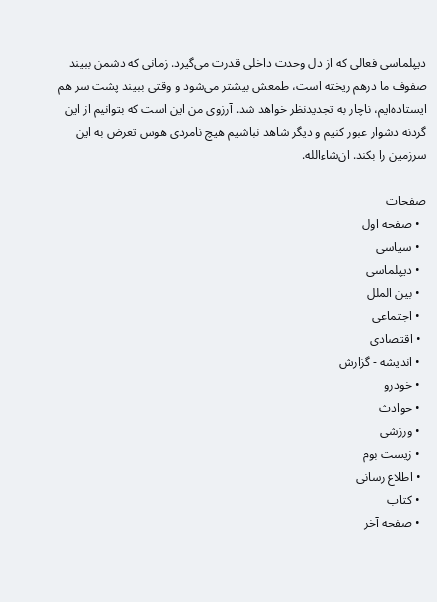دیپلماسی فعالی که از دل وحدت داخلی قدرت می‌گیرد. زمانی که دشمن ببیند صفوف ما درهم‌ ریخته است، طمعش بیشتر می‌شود و وقتی ببیند پشت سر هم ایستاده‌ایم، ناچار به تجدیدنظر خواهد شد. آرزوی من این است که بتوانیم از این گردنه دشوار عبور کنیم و دیگر شاهد نباشیم هیچ نامردی هوس تعرض به این سرزمین را بکند. ان‌شاءالله.

صفحات
  • صفحه اول
  • سیاسی
  • دیپلماسی
  • بین الملل
  • اجتماعی
  • اقتصادی
  • اندیشه - گزارش
  • خودرو
  • حوادث
  • ورزشی
  • زیست بوم
  • اطلاع رسانی
  • کتاب
  • صفحه آخر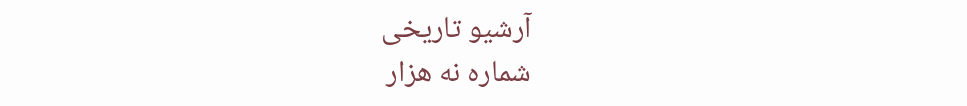آرشیو تاریخی
شماره نه هزار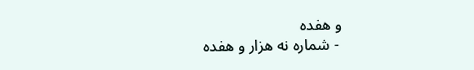و هفده
 - شماره نه هزار و هفده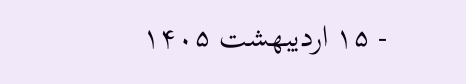- ۱۵ اردیبهشت ۱۴۰۵